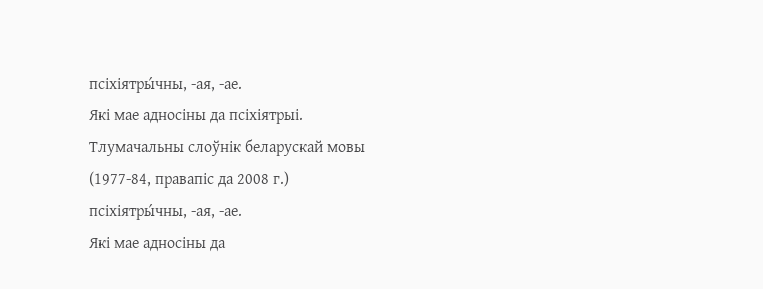псіхіятры́чны, ‑ая, ‑ае.
Які мае адносіны да псіхіятрыі.
Тлумачальны слоўнік беларускай мовы (1977-84, правапіс да 2008 г.)
псіхіятры́чны, ‑ая, ‑ае.
Які мае адносіны да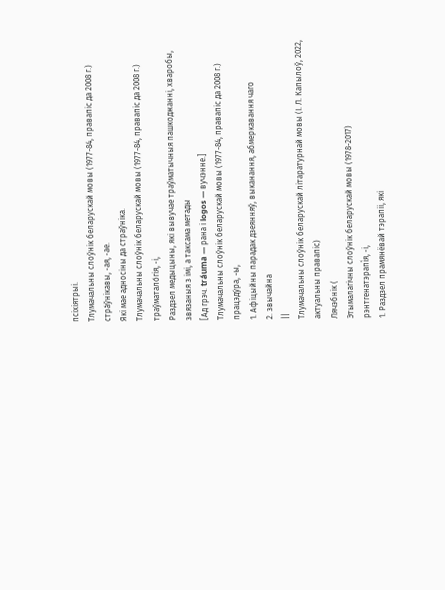псіхіятрыі.
Тлумачальны слоўнік беларускай мовы (1977-84, правапіс да 2008 г.)
стра́ўнікавы, ‑ая, ‑ае.
Які мае адносіны да страўніка.
Тлумачальны слоўнік беларускай мовы (1977-84, правапіс да 2008 г.)
траўматало́гія, ‑і,
Раздзел медыцыны, які вывучае траўматычныя пашкоджанні, хваробы, звязаныя з імі, а таксама метады
[Ад грэч. tráuma — рана і logos — вучэнне.]
Тлумачальны слоўнік беларускай мовы (1977-84, правапіс да 2008 г.)
працэду́ра, -ы,
1. Афіцыйны парадак дзеянняў, выканання, абмеркавання чаго
2. звычайна
||
Тлумачальны слоўнік беларускай літаратурнай мовы (І. Л. Капылоў, 2022, актуальны правапіс)
Лячэбнік (
Этымалагічны слоўнік беларускай мовы (1978-2017)
рэнтгенатэрапі́я, ‑і,
1. Раздзел прамянёвай тэрапіі, які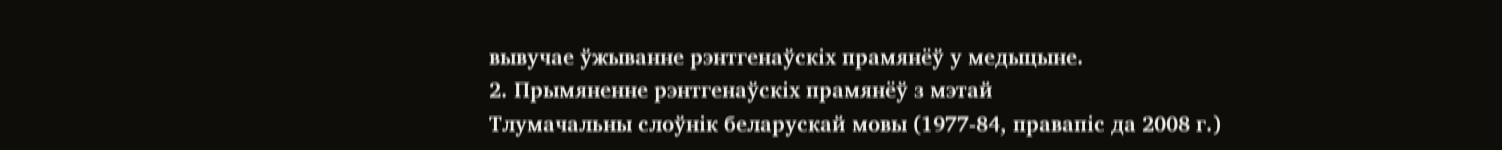вывучае ўжыванне рэнтгенаўскіх прамянёў у медыцыне.
2. Прымяненне рэнтгенаўскіх прамянёў з мэтай
Тлумачальны слоўнік беларускай мовы (1977-84, правапіс да 2008 г.)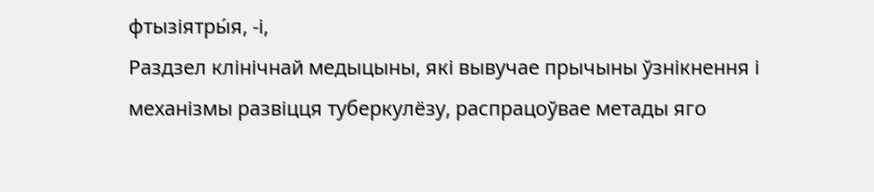фтызіятры́я, ‑і,
Раздзел клінічнай медыцыны, які вывучае прычыны ўзнікнення і механізмы развіцця туберкулёзу, распрацоўвае метады яго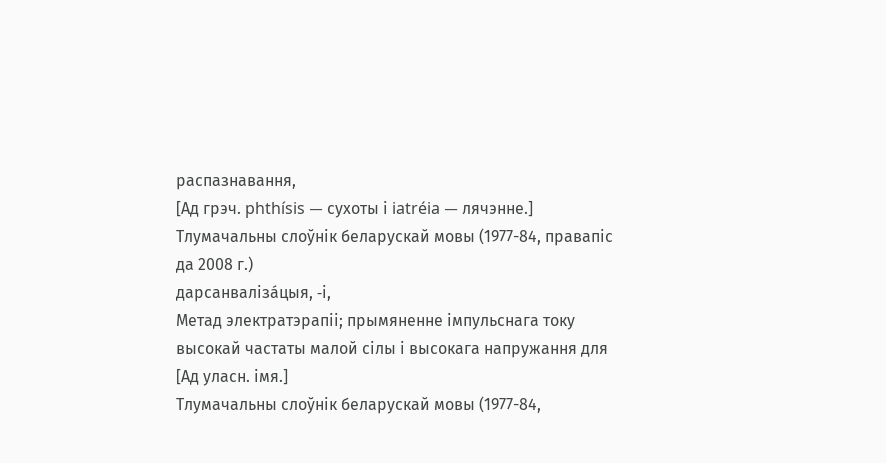распазнавання,
[Ад грэч. phthísis — сухоты і iatréia — лячэнне.]
Тлумачальны слоўнік беларускай мовы (1977-84, правапіс да 2008 г.)
дарсанваліза́цыя, ‑і,
Метад электратэрапіі; прымяненне імпульснага току высокай частаты малой сілы і высокага напружання для
[Ад уласн. імя.]
Тлумачальны слоўнік беларускай мовы (1977-84,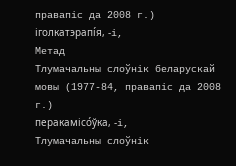правапіс да 2008 г.)
іголкатэрапі́я, ‑і,
Метад
Тлумачальны слоўнік беларускай мовы (1977-84, правапіс да 2008 г.)
перакамісо́ўка, ‑і,
Тлумачальны слоўнік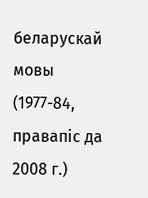беларускай мовы (1977-84, правапіс да 2008 г.)